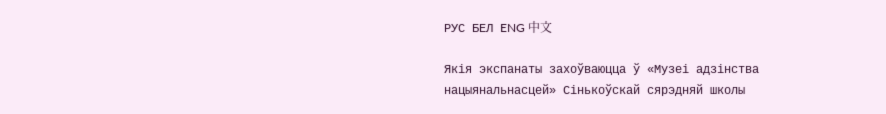РУС БЕЛ ENG 中文

Якія экспанаты захоўваюцца ў «Музеі адзінства нацыянальнасцей» Сінькоўскай сярэдняй школы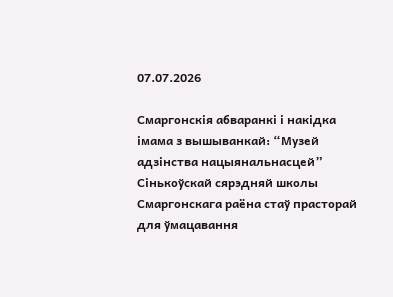07.07.2026

Смаргонскія абваранкі і накідка імама з вышыванкай: “Музей адзінства нацыянальнасцей” Сінькоўскай сярэдняй школы Смаргонскага раёна стаў прасторай для ўмацавання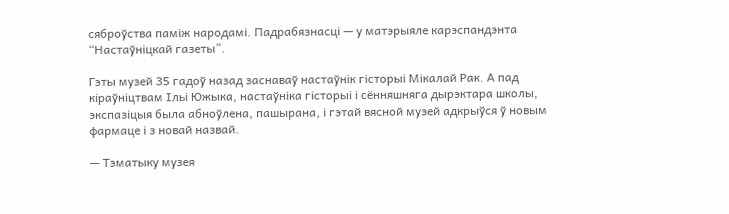сяброўства паміж народамі. Падрабязнасці — у матэрыяле карэспандэнта “Настаўніцкай газеты”.

Гэты музей 35 гадоў назад заснаваў настаўнік гісторыі Мікалай Рак. А пад кіраўніцтвам Ільі Южыка, настаўніка гісторыі і сённяшняга дырэктара школы, экспазіцыя была абноўлена, пашырана, і гэтай вясной музей адкрыўся ў новым фармаце і з новай назвай.

— Тэматыку музея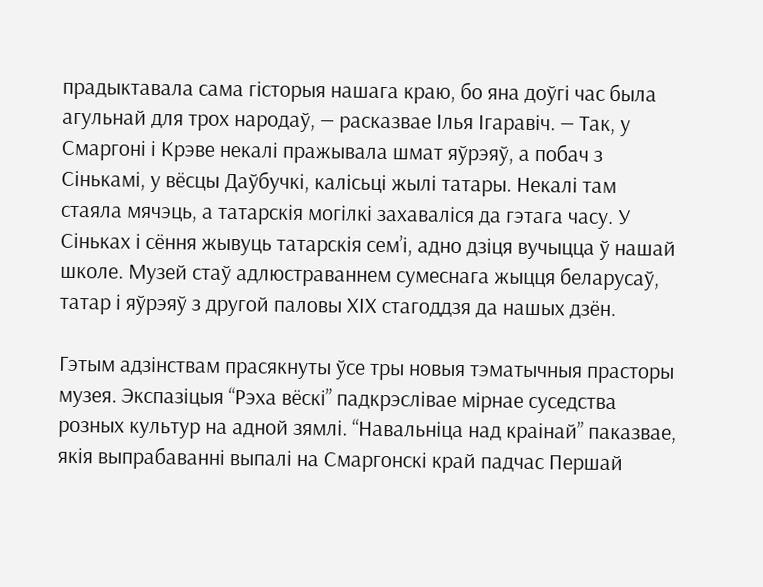прадыктавала сама гісторыя нашага краю, бо яна доўгі час была агульнай для трох народаў, — расказвае Ілья Ігаравіч. — Так, у Смаргоні і Крэве некалі пражывала шмат яўрэяў, а побач з Сінькамі, у вёсцы Даўбучкі, калісьці жылі татары. Некалі там стаяла мячэць, а татарскія могілкі захаваліся да гэтага часу. У Сіньках і сёння жывуць татарскія сем’і, адно дзіця вучыцца ў нашай школе. Музей стаў адлюстраваннем сумеснага жыцця беларусаў, татар і яўрэяў з другой паловы ХІХ стагоддзя да нашых дзён.

Гэтым адзінствам прасякнуты ўсе тры новыя тэматычныя прасторы музея. Экспазіцыя “Рэха вёскі” падкрэслівае мірнае суседства розных культур на адной зямлі. “Навальніца над краінай” паказвае, якія выпрабаванні выпалі на Смаргонскі край падчас Першай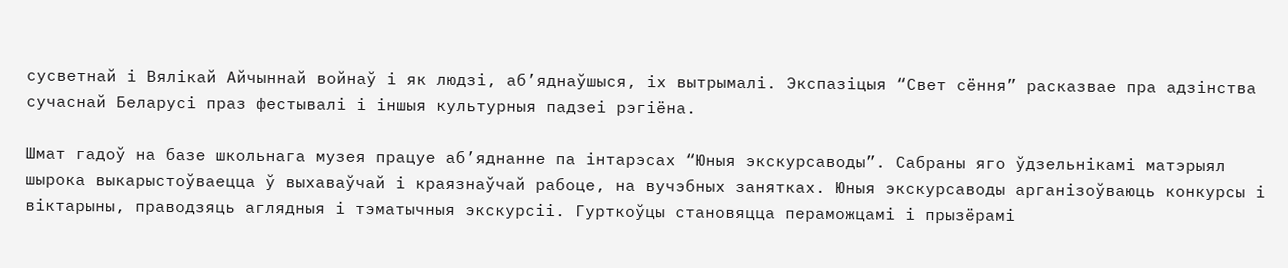сусветнай і Вялікай Айчыннай войнаў і як людзі, аб’яднаўшыся, іх вытрымалі. Экспазіцыя “Свет сёння” расказвае пра адзінства сучаснай Беларусі праз фестывалі і іншыя культурныя падзеі рэгіёна.

Шмат гадоў на базе школьнага музея працуе аб’яднанне па інтарэсах “Юныя экскурсаводы”. Сабраны яго ўдзельнікамі матэрыял шырока выкарыстоўваецца ў выхаваўчай і краязнаўчай рабоце, на вучэбных занятках. Юныя экскурсаводы арганізоўваюць конкурсы і віктарыны, праводзяць аглядныя і тэматычныя экскурсіі. Гурткоўцы становяцца пераможцамі і прызёрамі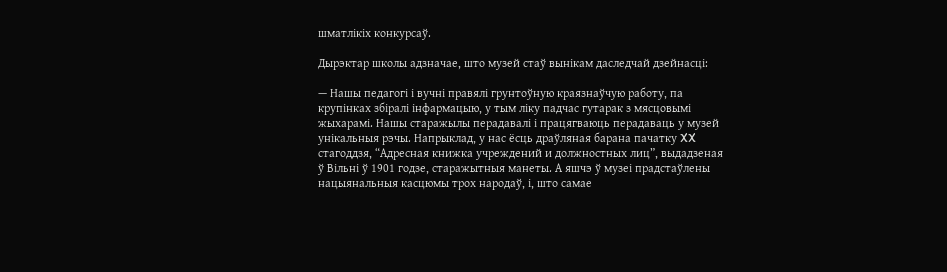шматлікіх конкурсаў.

Дырэктар школы адзначае, што музей стаў вынікам даследчай дзейнасці:

— Нашы педагогі і вучні правялі грунтоўную краязнаўчую работу, па крупінках збіралі інфармацыю, у тым ліку падчас гутарак з мясцовымі жыхарамі. Нашы старажылы перадавалі і працягваюць перадаваць у музей унікальныя рэчы. Напрыклад, у нас ёсць драўляная барана пачатку XX стагоддзя, “Адресная книжка учреждений и должностных лиц”, выдадзеная ў Вільні ў 1901 годзе, старажытныя манеты. А яшчэ ў музеі прадстаўлены нацыянальныя касцюмы трох народаў, і, што самае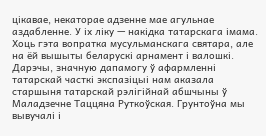цікавае, некаторае адзенне мае агульнае аздабленне. У іх ліку — накідка татарскага імама. Хоць гэта вопратка мусульманскага святара, але на ёй вышыты беларускі арнамент і валошкі. Дарэчы, значную дапамогу ў афармленні татарскай часткі экспазіцыі нам аказала старшыня татарскай рэлігійнай абшчыны ў Маладзечне Таццяна Руткоўская. Грунтоўна мы вывучалі і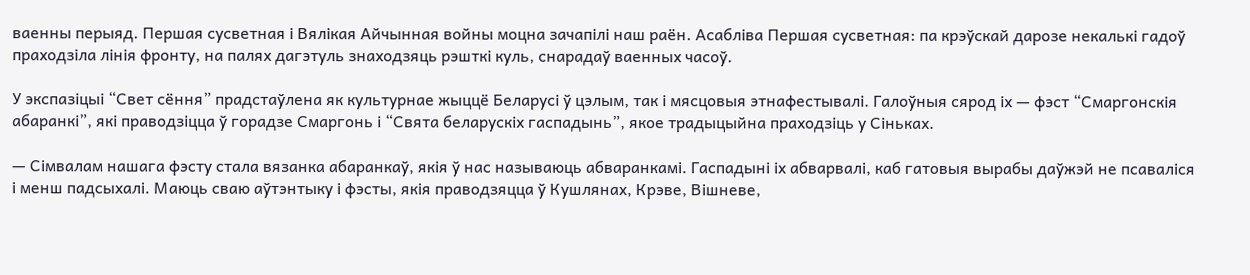ваенны перыяд. Першая сусветная і Вялікая Айчынная войны моцна зачапілі наш раён. Асабліва Першая сусветная: па крэўскай дарозе некалькі гадоў праходзіла лінія фронту, на палях дагэтуль знаходзяць рэшткі куль, снарадаў ваенных часоў.

У экспазіцыі “Свет сёння” прадстаўлена як культурнае жыццё Беларусі ў цэлым, так і мясцовыя этнафестывалі. Галоўныя сярод іх — фэст “Смаргонскія абаранкі”, які праводзіцца ў горадзе Смаргонь і “Свята беларускіх гаспадынь”, якое традыцыйна праходзіць у Сіньках.

— Сімвалам нашага фэсту стала вязанка абаранкаў, якія ў нас называюць абваранкамі. Гаспадыні іх абварвалі, каб гатовыя вырабы даўжэй не псаваліся і менш падсыхалі. Маюць сваю аўтэнтыку і фэсты, якія праводзяцца ў Кушлянах, Крэве, Вішневе,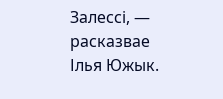Залессі, — расказвае Ілья Южык.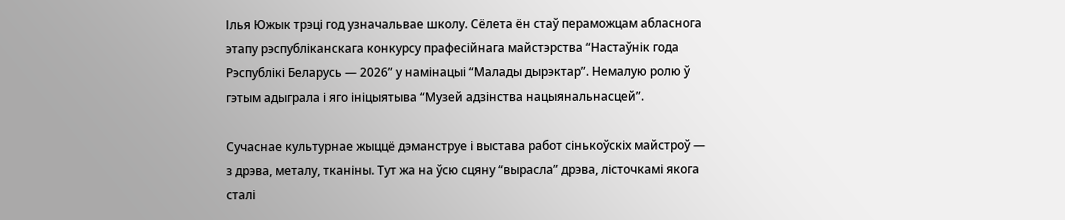Ілья Южык трэці год узначальвае школу. Сёлета ён стаў пераможцам абласнога этапу рэспубліканскага конкурсу прафесійнага майстэрства “Настаўнік года Рэспублікі Беларусь — 2026” у намінацыі “Малады дырэктар”. Немалую ролю ў гэтым адыграла і яго ініцыятыва “Музей адзінства нацыянальнасцей”.

Сучаснае культурнае жыццё дэманструе і выстава работ сінькоўскіх майстроў — з дрэва, металу, тканіны. Тут жа на ўсю сцяну “вырасла” дрэва, лісточкамі якога сталі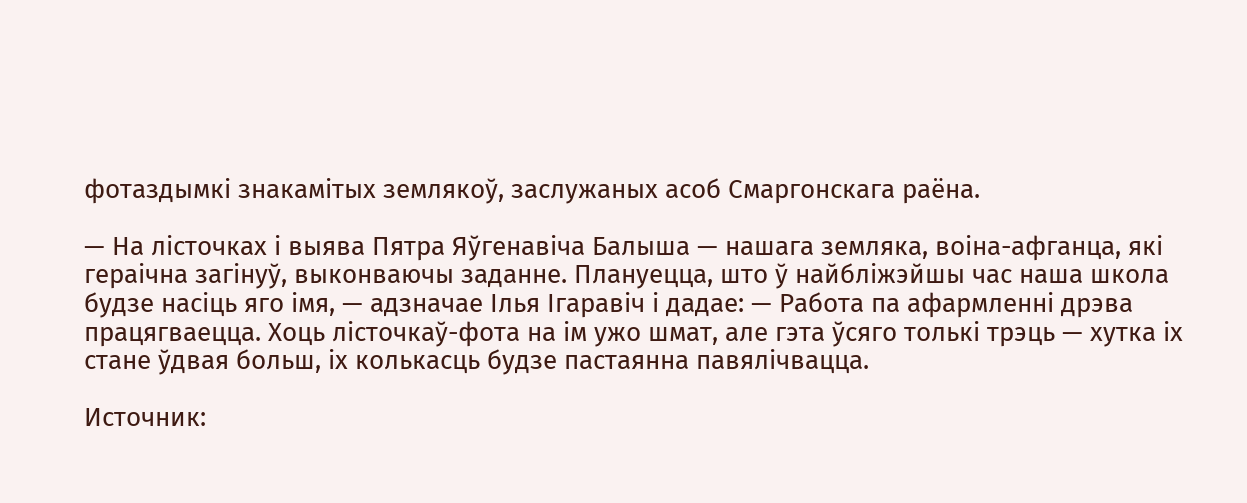фотаздымкі знакамітых землякоў, заслужаных асоб Смаргонскага раёна.

— На лісточках і выява Пятра Яўгенавіча Балыша — нашага земляка, воіна-афганца, які гераічна загінуў, выконваючы заданне. Плануецца, што ў найбліжэйшы час наша школа будзе насіць яго імя, — адзначае Ілья Ігаравіч і дадае: — Работа па афармленні дрэва працягваецца. Хоць лісточкаў-фота на ім ужо шмат, але гэта ўсяго толькі трэць — хутка іх стане ўдвая больш, іх колькасць будзе пастаянна павялічвацца.

Источник: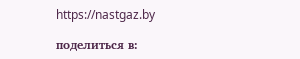https://nastgaz.by

поделиться в: